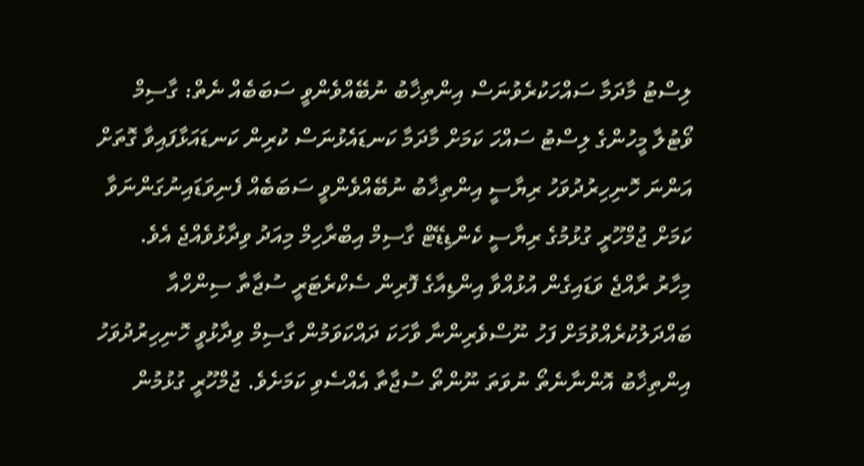ލިސްޓު މާދަމާ ސައްހަކުރެވުނަސް އިންތިޚާބު ނުބޭއްވެންވީ ސަބަބެއް ނެތް: ގާސިމް
ވޯޓުލާ މީހުންގެ ލިސްޓު ސައްހަ ކަމަށް މާދަމާ ކަނޑައެޅުނަސް ކުރިން ކަނޑައަޅާފައިވާ ގޮތަށް އަންނަ ހޮނިހިރުދުވަހު ރިޔާސީ އިންތިޚާބު ނުބޭއްވެންވީ ސަބަބެއް ފެނިވަޑައިނުގަންނަވާ ކަމަށް ޖުމްހޫރީ ގުޅުމުގެ ރިޔާސީ ކެންޑިޑޭޓް ގާސިމް އިބްރާހިމް މިއަދު ވިދާޅުވެއްޖެ އެވެ.
މިހާރު ރާއްޖެ ވަޑައިގެން އުޅުއްވާ އިންޑިއާގެ ފޮރިން ސެކްރެޓަރީ ސުޖާތާ ސިންހްއާ ބައްދަލުކުރެއްވުމަށް ފަހު ނޫސްވެރިންނާ ވާހަކަ ދައްކަވަމުން ގާސިމް ވިދާޅުވީ ހޮނިހިރުދުވަހު އިންތިޚާބު އޮންނާނެތޯ ނުވަތަ ނޫންތޯ ސުޖާތާ އެއްސެވި ކަމަށެވެ. ޖުމްހޫރީ ގުޅުމުން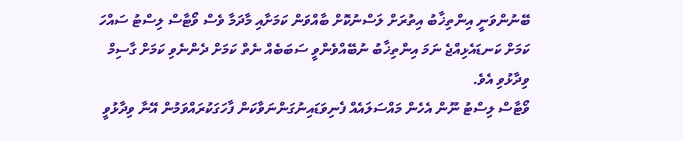ބޭނުންވަނީ އިންތިޚާބު އިތުރަށް ލަސްނުކޮށް ބާއްވަން ކަމަށާއި މާދަމާ ވެސް ވޯޓާސް ލިސްޓު ސައްހަ ކަމަށް ކަނޑައެޅިއްޖެ ނަމަ އިންތިޚާބު ނުބޭއްވެންވީ ސަބަބެއް ނެތް ކަމަށް ދެންނެވި ކަމަށް ގާސިމް ވިދާޅުވި އެވެ.
ވޯޓާސް ލިސްޓު ނޫން އެހެން މައްސަލައެއް ފެނިވަޑައިނުގަންނަވާކަން ފާހަގަކުރައްވަމުން އޭނާ ވިދާޅުވީ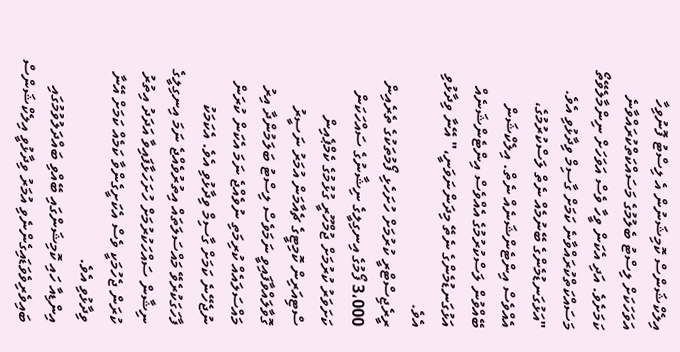އިލެކްޝަންސް ކޮމިޝަނުން އެ ލިސްޓު ފޮނުވިހާ އަވަހަކަށް ލިސްޓު ބެލުމުގެ މަސައްކަތްކުރައްވާނެ ކަމަށެވެ. އަދި އެކަން ވީހާ ވެސް އަވަހަށް ނިންމާލެވޭތޯ މަސައްކަތްކުރައްވާނެ ކަމަށް ގާސިމް ވިދާޅުވި އެވެ.
"އަޅުގަނޑުމެންގެ ބޭނުމެއް ނެތް ލަސްކުރުމުގެ، އެއްވެސް އިންޓެންޝަނެއް ނެތް. އިލެކްޝަން ބޭއްވުން ލަސްކުރުމުގެ އެއްވެސް އިންޓެންޝަނެއް އަޅުގަނޑުމެންގެ ނެތޭ މިދަންނަވަނީ،" އޭނާ ވިދާޅުވި އެވެ.
ރީރެޖިސްޓްރީ ކުރުމަށް ހުށަހެޅި ފޯމުތަކުގެ ތެރެއިން 3،000 ފޯމުގެ އިނގިލީގެ ނިޝާނުގެ ސައްހަކަން ކަށަވަރު ކުރުމަށް ޖުމްހޫރީ ގުޅުމުގެ ކެމްޕެއިން ސްޓިއަރިން ކޮމިޓީގެ ޗެއާމަން އުމަރު ނަސީރު ގޮވާލައްވާފައިވީ ނަމަވެސް ލިސްޓު ބަލަމުންދާ އިރު މައްސަލައެއް ކުރިމަތި ނުވެއްޖެ ނަމަ އެކަން ކުރަން ނުޖެހޭނެ ކަމަށް ގާސިމް ވިދާޅުވި އެވެ. އެކަމަކު ފާހަގަކުރެވޭ މައްސަލަތައް އިތުރުވެއްޖެ ނަމަ އިނގިލީގެ ނިޝާން ސައްހަކުރުމަށް ހުށަހަޅާފައިވާ އަދަދު އިތުރު ކުރަން ޖެހުމަކީ ވެސް އެކަށީގެންވާ ކަމެއް ކަމަށް އޭނާ ވިދާޅުވި އެވެ.
އިންޑިއާ ހައި ކޮމިޝަންގައި ބޭއްވި ބައްދަލުވުމުގައި ބައިވެރިވެވަޑައިގެންނެވި އުމަރު ވިދާޅުވީ އިލެކްޝަންސް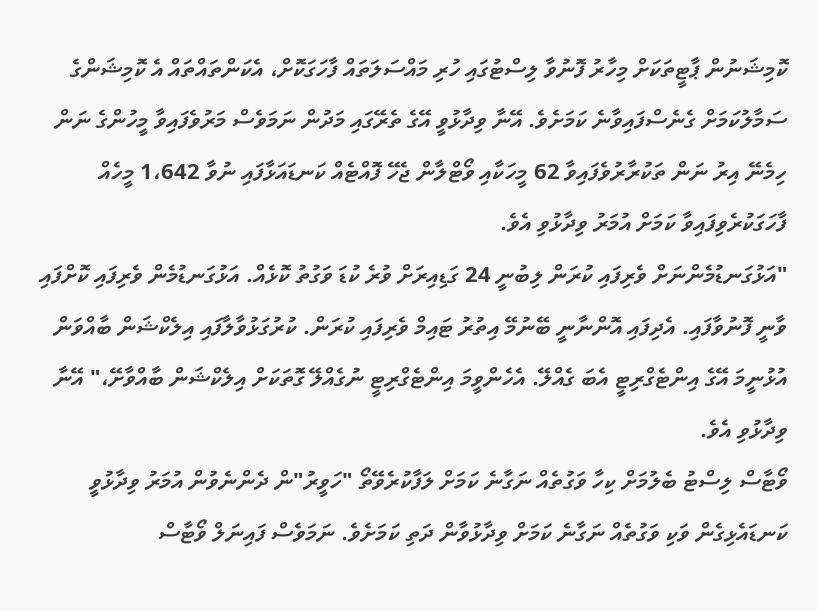ކޮމިޝަނުން ޕާޓީތަކަށް މިހާރު ފޮނުވާ ލިސްޓުގައި ހުރި މައްސަލަތައް ފާހަގަކޮށް، އެކަންތައްތައް އެ ކޮމިޝަންގެ ސަމާލުކަމަށް ގެނެސްފައިވާނެ ކަމަށެވެ. އޭނާ ވިދާޅުވީ އޭގެ ތެރޭގައި މަދުން ނަމަވެސް މަރުވެފައިވާ މީހުންގެ ނަން ހިމެނޭ އިރު ނަން ތަކުރާރުވެފައިވާ 62 މީހަކާއި ވޯޓްލާން ޖެހޭ ފޮއްޓެއް ކަނޑައަޅާފައި ނުވާ 1،642 މީހެއް ފާހަގަކުރެވިފައިވާ ކަމަށް އުމަރު ވިދާޅުވި އެވެ.
"އަޅުގަނޑުމެންނަށް ވެރިފައި ކުރަން ލިބުނީ 24 ގަޑިއިރަށް ވުރެ ކުޑަ ވަގުތު ކޮޅެއް. އަޅުގަނޑުމެން ވެރިފައި ކޮށްފައި ވާނީ ފޮނުވާފައި. އެދިފައި އޮންނާނީ ބޭނުމޭ އިތުރު ޓައިމް ވެރިފައި ކުރަން. ކުރުގަޅުވާލާފައި އިލެކްޝަން ބާއްވަން އުޅުނީމަ އޭގެ އިންޓެގްރިޓީ އެބަ ގެއްލޭ. އެހެންވީމަ އިންޓެގްރިޓީ ނުގެއްލޭ ގޮތަކަށް އިލެކްޝަން ބާއްވާށޭ،" އޭނާ ވިދާޅުވި އެވެ.
ވޯޓާސް ލިސްޓު ބެލުމަށް ކިހާ ވަގުތެއް ނަގާނެ ކަމަށް ލަފާކުރެވޭތޯ "ހަވީރު"ން ދެންނެވުން އުމަރު ވިދާޅުވީ ކަނޑައެޅިގެން ވަކި ވަގުތެއް ނަގާނެ ކަމަށް ވިދާޅުވާން ދަތި ކަމަށެވެ. ނަމަވެސް ފައިނަލް ވޯޓާސް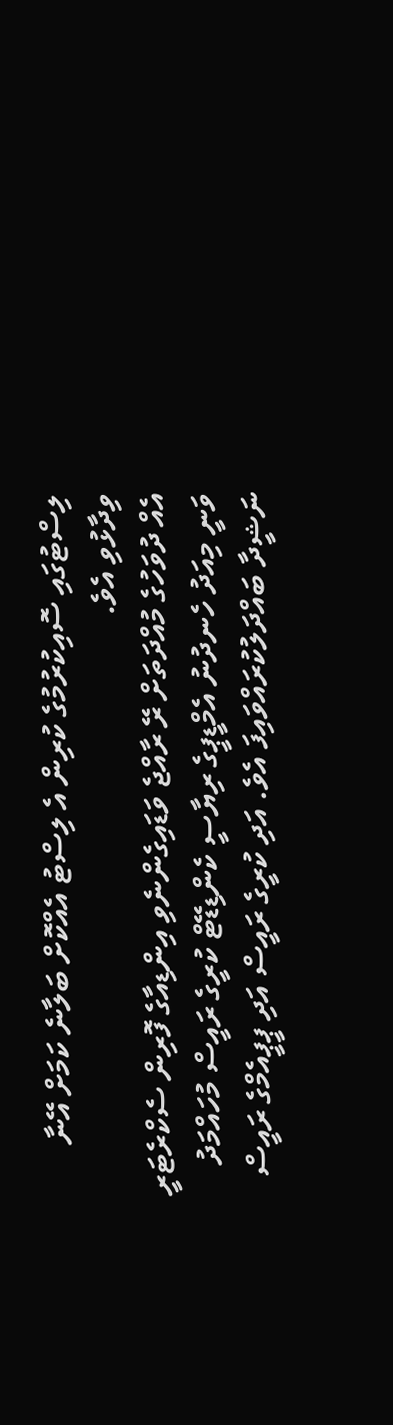ލިސްޓުގައި ސޮއިކުރުމުގެ ކުރިން އެ ލިސްޓު އެއްކޮށް ބަލާނެ ކަމަށް އޭނާ ވިދާޅުވި އެވެ.
އެއް ދުވަހުގެ މުއްދަތަށް ރޭ ރާއްޖެ ވަޑައިގެންނެވި އިންޑިއާގެ ފޮރިން ސެކްރެޓަރީ ވަނީ މިއަދު ހެނދުނު އެމްޑީޕީގެ ރިޔާސީ ކެންޑިޑޭޓް ކުރީގެ ރައީސް މުހައްމަދު ނަޝީދާ ބައްދަލުކުރައްވައިފަ އެވެ. އަދި ކުރީގެ ރައީސް އަދި ޕީޕީއެމްގެ ރައީސް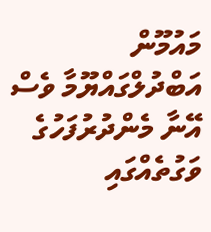މައުމޫން އަބްދުލްގައްޔޫމާ ވެސް އޭނާ މެންދުރުފަހުގެ ވަގުތެއްގައި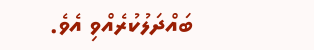ބައްދަލުކުރެއްވި އެވެ.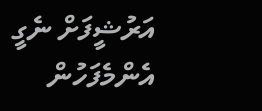އަރުޝީފަށް ނެގީ
އެންމެފަހުން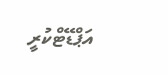އަޕްޑޭޓްކުރީ